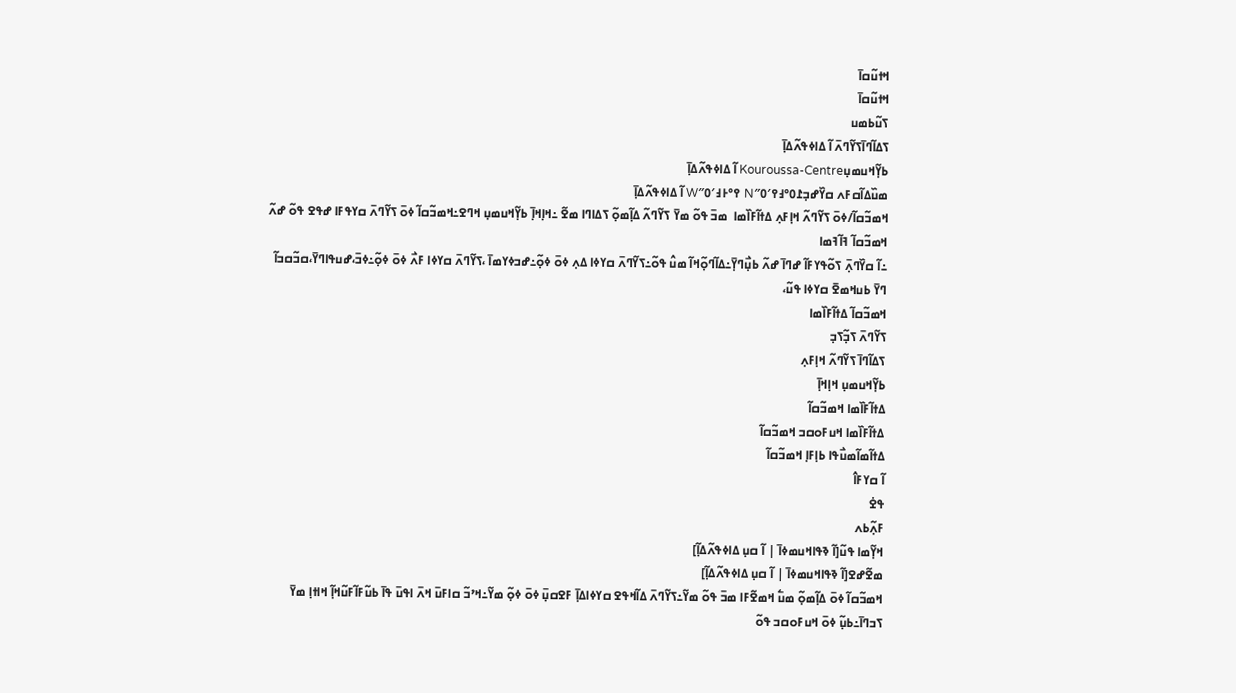ߞߙߎ߬ߛߊ߫
ߞߙߎ߬ߛߊ߫
ߖߎ߬ߕߘߎ
ߖߡߊ߬ߣߊ߫ߖߌ߬ߣߍ߫ ߊ߬ ߡߊߦߟߍ߬ߡߊ߲߫
ߕߌ߲߬ߞߎߘߎ߲Kouroussa-Centre ߊ߬ ߡߊߦߟߍ߬ߡߊ߲߫
ߘߎ߰ߡߊ߬ߛߓߍ ߛߌ߰ߝߏ߲߁߀°߃߉′߀″N ߉°߅߃′߀″W ߊ߬ ߡߊߦߟߍ߬ߡߊ߲߫
ߞߘߏ߬ߛߊ߬/ߦߋ߫ ߖߌ߬ߣߍ߬ ߞߊ߲ߓߍ߲ ߡߙߊ߬ߓߊ߰ߘߊ  ߘߏ߫ ߟߋ߬ ߘߌ߫ ߖߌ߬ߣߍ߬ ߡߊ߲߬ߘߋ߲߬ ߖߡߊߣߊ ߘߐ߬ ߸ߞߊ߲ߞߊ߲߫ ߕߌ߲߬ߞߎߘߎ߲ ߞߣߐ߸ߞߘߏ߬ߛߊ߬ ߦߋ߫ ߖߌ߬ߣߍ߫ ߛߌߟߓߊ ߝߟߐ ߟߋ߬ ߝߍ߬
ߞߘߏ߬ߛߊ߬ ߔߊ߬ߔߘߊ
߸ߊ߬ ߛߌ߰ߣߍ߲߫ ߖߋ߬ߟߌߓߊ߬ ߝߣߊ߫ ߝߍ߬ ߕߎ߲߯ߣߌ߲߫߸ߡߊ߬ߣߋ߲߬ߞߊ߬ ߘߎ߮ ߟߋ߬߸ߖߌ߬ߣߍ߫ ߛߌߦߊ ߡߍ߲ ߦߋ߫ ߦߋ߲߬߸ߝߏߦߌߘߊ߫ ،ߖߌ߬ߣߍ߫ ߛߌߦߊ ߓߍ߯ ߦߋ߫ ߦߋ߲߬߸ߦߏ߫،ߝߎߟߊߣߌ߫،ߛߏ߬ߛߏߊ߬ ߣߌ߫ ߕߎߞߘߐ߫ ߛߌߦߊ ߟߎ߬،
ߞߘߏ߬ߛߊ߬ ߡߙߊ߬ߓߊ߰ߘߊ
ߖߌ߬ߣߍ߫ ߖߏ߲߬ߖߏ߲
ߖߡߊ߬ߣߊ߫ ߖߌ߬ߣߍ߬ ߞߊ߲ߓߍ߲
ߕߌ߲߬ߞߎߘߎ߲ ߞߊ߲ߞߊ߲߫
ߡߙߊ߬ߓߊ߰ߘߊ ߞߘߏ߬ߛߊ߬
ߡߙߊ߬ߓߊ߰ߘߊ ߞߎߓߋߛߏ ߞߘߏ߬ߛߊ߬
ߡߙߊ߬ߘߊ߬ߘߎ߯ߟߊ ߕߊ߲ߓߊ߲ ߞߘߏ߬ߛߊ߬
ߊ߬ ߛߌߓߊ߮
ߟߐ߭
ߓߍ߲߬ߕߍ
ߞߌ߲߬ߘߊ ߟߎ߬[ߊ߬ ߢߟߊߞߎߘߦߊ߫ | ߊ߬ ߛߎ߲ ߡߊߦߟߍ߬ߡߊ߲߬]
ߘߐ߬ߝߐ[ߊ߬ ߢߟߊߞߎߘߦߊ߫ | ߊ߬ ߛߎ߲ ߡߊߦߟߍ߬ߡߊ߲߬]
ߞߘߏ߬ߛߊ߬ ߦߋ߫ ߡߊ߲߬ߘߋ߲߬ ߘߎ߱ ߞߘߐ߬ߓߊ ߘߏ߫ ߟߋ߬ ߘߌ߬߸ߖߌ߬ߣߍ߫ ߡߊ߬ߞߟߐ ߛߌߦߊߡߊ߲߫ ߓߐߛߎ߲߫ ߦߋ߫ ߦߋ߲߬ ߘߌ߬߸ߞߴߏ߬ ߛߊߓߎ߫ ߞߍ߫ ߊߟߎ߫ ߟߊ߫ ߕߎ߬ߓߊ߬ߓߎ߬ߞߊ߲߬ ߞߊߙߊ߲ ߘߌ߫
ߖߏߣߊ߫߸ߕߎ߲߬ ߦߋ߫ ߞߎߓߋߛߏ ߟߋ߬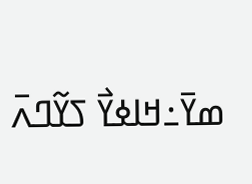ߘߌ߫߸ߞߊߦߌ߯ ߖߌ߬ߣߍ߫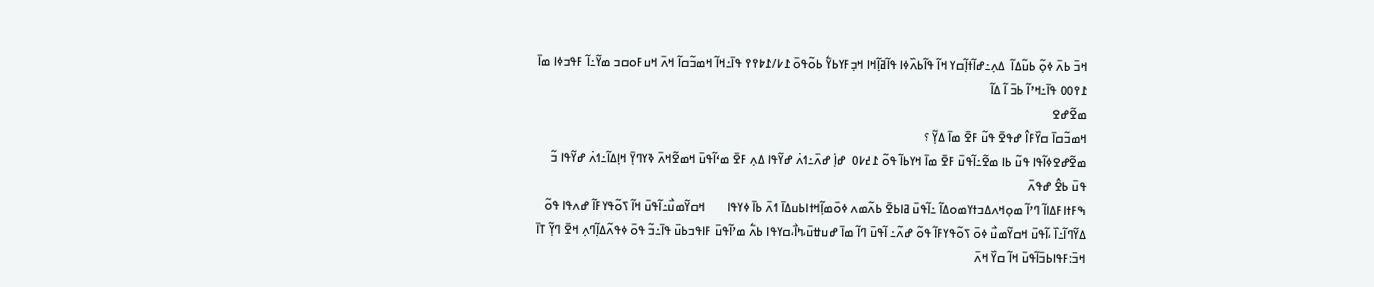ߞߏ߫ ߕߍ߫ ߦߋ߲߬ ߕߎ߬ߡߊ߬  ߡߍ߲߸ߝߊ߬ߙߊ߲߬ߛߌ ߞߊ߬ ߟߊ߬ߕߍ߰ߦߊ ߟߊ߬ߥߊ߲߬ߞߊ ߞߏ߲ߓߌߕߌ߱ ߕߋ߬ߟߋ߫ ߁߇/߁߈߉߉ ߟߊ߫߸ߞߊ߬ ߞߘߏ߬ߛߊ߬ ߞߍ߫ ߞߎߓߋߛߏ ߘߌ߬߸ߊ߬ ߓߟߏߦߊ ߘߊ߫ ߁߉߀߀ ߟߊ߫߸ߞߴߊ߬ ߕߏ߫ ߊ߬ ߡߊ߬
ߘߐ߬ߝߐ
ߞߘߏ߬ߛߊ߫ ߛߌ߰ߓߊ߮ ߝߟߐ߫ ߟߎ߬ ߓߐ߫ ߘߊ߫ ߡߌ߲߬ ؟
ߘߐ߬ߝߐߦߊ߬ߟߊ ߟߎ߬ ߕߊ ߘߐ߬߸ߊ߬ߟߎ߫ ߓߐ߫ ߘߊ߫ ߞߌߕߊ߬ ߟߋ߬ ߁߄߇߀  ߝߊ߲߭ ߝߍ߫߸ߗߍ߭ ߝߌ߬ߟߊ ߡߍ߲ ߓߐ߫ ߘߵߊ߬ߟߎ߫ ߞߘߐ߬ߞߍ߫ ߢߌߣߌ߲߫ ߞߊ߲ߡߊ߬߸ߗߍ߭ ߝߌ߬ߟߊ ߏ߬ ߟߎ߫ ߕߐ߮ ߝߟߍ߫
ߒߓߙߊߓߡߊߊ߬ ߣߴߊ߬ ߘߋ߲ߞߍߡߏߙߌߘߋߡߊ߬ ߸ߊ߬ߟߎ߫ ߥߊߕߐ߫ ߕߍ߬ߘߍ ߦߋ߫ߘߊ߲߬ߞߙߊߕߎߡߊ߫ ߗߍ߫ ߕߊ߫ ߦߌߟߊ       ߞߛߌ߬ߘߎ߯߸ߊ߬ߟߎ߫ ߞߊ߬ ߖߋ߬ߟߌߓߊ߬ ߝߍߟߊ ߟߋ߬ ߡߌ߬ߣߊ߬߸ߊ߰ ،ߊ߬ߟߎ߫ ߞߛߌ߬ߘߎ߯ ߦߋ߫ ߖߋ߬ߟߌߓߊ߬ ߟߋ߬ ߝߍ߬߸ ߊ߬ߟߎ߫ ߣߊ߬ ߘߊ߫ ߝߎߚߎ߫،ߤߊ߯،ߛߌߟߊ ߕߍ߱ ߘߴߊ߬ߟߎ߫ ߓߊߟߏߕߎ߫ ߟߊ߫߸ߏ߬ ߟߋ߫ ߦߟߍ߬ߡߊ߲߬ߣߍ߲ ߞߐ߫ ߣߌ߲߬ ߠߊ߫ ߞߏ߫:ߓߟߊߕߏ߫ߊ߬ߟߎ߫ ߞߊ߬ ߛߌ߰ ߞߍ߫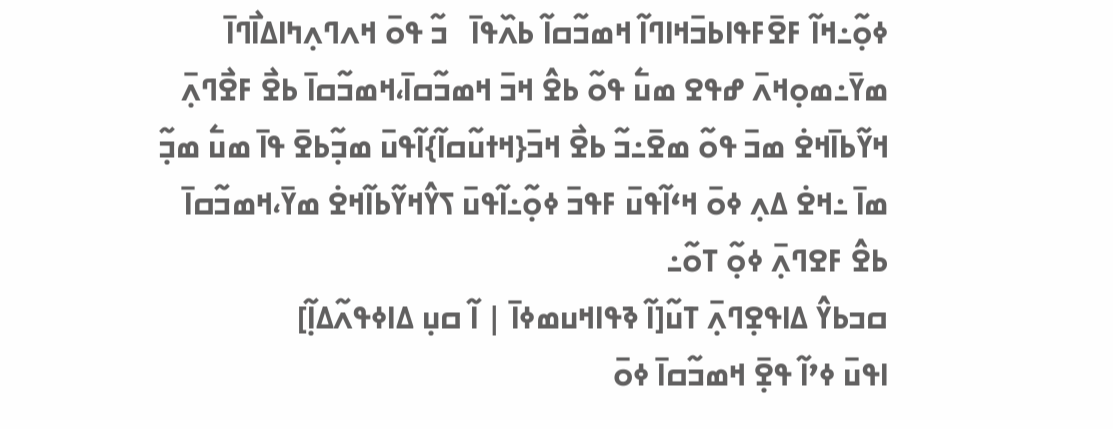ߦߋ߲߬߸ߞߊ߬ ߓߐ߫ߓߟߊߕߏ߫ߞߊߣߊ߬ ߞߘߏ߬ߛߊ߬ ߕߍ߰ߟߊ߫   ߏ߬ ߟߋ߫ ߞߍߣߍ߲ߤߊߡߊ߯ߣߊ߫ ߘߌ߫߸ߘߋ߲ߞߍ߫ ߝߟߐ ߘߎ߱ ߟߋ߬ ߕߐ߮ ߞߏ߫ ߞߘߏ߬ߛߊ߫،ߞߘߏ߬ߛߊ߫ ߕߐ߯ ߓߐ߯ߣߍ߲߫ ߞߌ߬ߕߊ߫ߞߐ߭ ߘߏ߫ ߟߋ߬ ߘߐ߫߸ߏ߬ ߕߐ߯ ߞߏ߫{ߞߙߎ߬ߛߊ߬}ߊ߬ߟߎ߫ ߘߏ߲߬ߕߐ߫ ߟߊ߫ ߘߎ߱ ߘߏ߲߬ ߘߊ߫ ߸ߞߐ߭ ߡߍ߲ ߦߋ߫ ߞߵߊ߬ߟߎ߫ ߓߟߏ߫ ߦߋ߲߬߸ߊ߬ߟߎ߫ ߖߌ߮ߞߌ߬ߕߊ߬ߞߐ߭ ߘߌ߫،ߞߘߏ߬ߛߊ߫ ߕߐ߮ ߓߐߣߍ߲߫ ߦߋ߲߬ ߠߋ߬߸
ߛߏߕߌ߮ ߡߊߟߐ߲ߣߍ߲߫ ߠߎ߬[ߊ߬ ߢߟߊߞߎߘߦߊ߫ | ߊ߬ ߛߎ߲ ߡߊߦߟߍ߬ߡߊ߲߬]
ߊߟߎ߫ ߦߴߊ߬ ߟߐ߲߫ ߞߘߏ߬ߛߊ߫ ߦߋ߫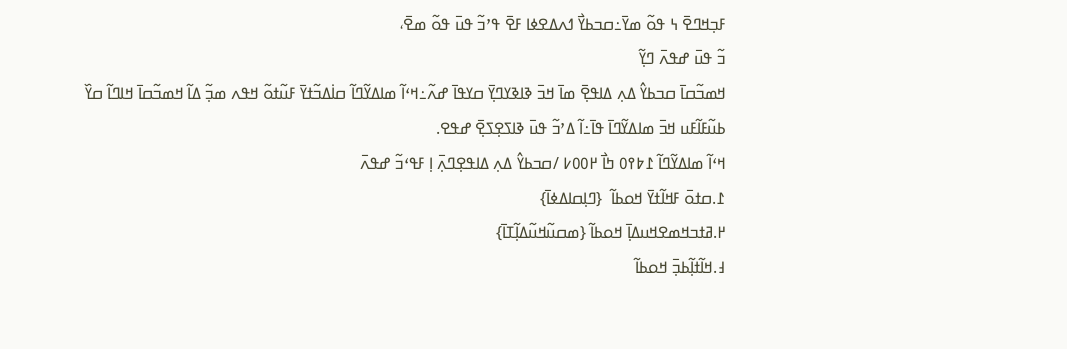ߓߏ߲ߞߣߐ߫ ߆ ߟߋ߬ ߘߌ߫߸ߛߏߕߌ߯ ߗߍߡߐߦߊ ߓߐ߫ ߟߴߏ߬ ߟߎ߫ ߟߋ߬ ߘߐ߫،
ߏ߬ ߟߎ߫ ߝߟߍ߫ ߣߌ߲߬
ߞߘߏ߬ߛߊ߫ ߛߏߕߌ߮ ߡߍ߲ ߡߊߟߐ߲߫ ߘߊ߫ ߞߏ߫ ߢߊߢߌߣߌ߲߫ ߛߌߟߊ߫ ߝߍ߬߸ߞߵߊ߬ ߘߊߡߌ߬ߣߊ߬ ߛߊ߭ߡߏ߬ߙߌ߫ ߓߎ߬ߙߋ߬ ߞߟߍ ߘߏ߲߬ ߡߊ߬ ߞߘߏ߬ߛߊ߫ ߞߊߣߊ߬ ߛߌ߰ ߕߎ߬ߓߊ߬ߓߎ ߞߏ߫ ߘߊߡߌ߬ߣߊ߫ ߟߊ߫߸ߊ߬ ߡߴߏ߬ ߟߎ߫ ߢߊߖߐ߲ߖߐ߲߫ ߝߟߐ.
ߞߵߊ߬ ߘߊߡߌ߬ߣߊ߬ ߁߈߉߀ ߤߊ߯ ߂߀߀߇ /ߛߏߕߌ߮ ߡߍ߲ ߡߊߟߐ߲ߣߍ߲߫ ߊ߲ ߓߟߵߏ߬ ߝߟߍ߫
߁.ߛߙߋ߫ ߓߞߊ߬ߙߌ߫ ߞߋߕߊ߬  {ߣߊ߲ߛߊߡߦߊ߫}
߂.ߥߙߏߞߘߐߞߎߡߊ߲߫ ߞߋߕߊ߬ {ߘߛߎ߬ߞߎ߬ߡߊ߲߬ߠߊ߫}
߃.ߞߊ߬ߙߊ߲߬ߕߏ߲߫ ߞߋߕߊ߬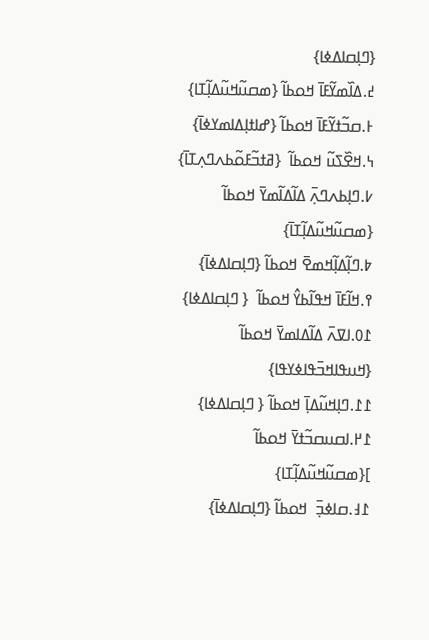{ߣߊ߲ߛߊߡߦߊ}
߄.ߡߊ߰ߘߌ߬ߓߊ߫ ߞߋߕߊ߬ {ߘߛߎ߬ߞߎ߬ߡߊ߲߬ߠߊ}
߅.ߛߏ߬ߙߌ߬ߓߊ߫ ߞߋߕߊ߬ {ߝߊߙߊ߲ߡߊߘߌߦߊ߫}
߆.ߞߐ߰ߖߎ߬ ߞߋߕߊ߬  {ߥߙߏ߬ߓߋ߬ߕߍߣߍ߲ߠߊ߫}
߇.ߣߊ߲ߕߍߣߍ߲߫ ߡߊ߬ߡߊ߬ߘߌ߫ ߞߋߕߊ߬ {ߘߛߎ߬ߞߎ߬ߡߊ߲߬ߠߊ߫}
߈.ߣߊ߲߬ߡߊ߲߬ߞߘߐ߫ ߞߋߕߊ߬ {ߣߊ߲ߛߊߡߦߊ߫}
߉.ߞߊ߬ߓߊ߫ ߞߟߊ߬ߕߌ߮ ߞߋߕߊ߬  { ߣߊ߲ߛߊߡߦߊ}
߁߀.ߊߜߍ߫ ߡߊ߬ߡߊߘߌ߫ ߞߋߕߊ߬ {ߞߎߟߊߞߏ߫ߟߊߦߌߟߊ}
߁߁.ߣߊ߲ߞߎ߬ߡߊ߲߫ ߞߋߕߊ߬ { ߣߊ߲ߛߊߡߦߊ}
߁߂.ߊߛߎߛߏ߬ߙߌ߫ ߞߋߕߊ߬ ]{ߘߛߎ߬ߞߎ߬ߡߊ߲߬ߠߊ}
߁߃.ߛߊߦߏ߲߫  ߞߋߕߊ߬ {ߣߊ߲ߛߊߡߦߊ߫}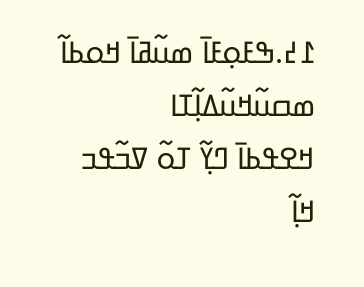߁߄.ߒߓߋ߲ߓߊ߫ ߘߎ߬ߥߊ߫ ߞߋߕߊ߬ ߘߛߎ߬ߞߎ߬ߡߊ߲߬ߠߊ
ߞߐߟߕߊ߫ ߣߌ߲߬ ߠߋ߬ ߜߏ߬ߟߏ ߞߊ߲߬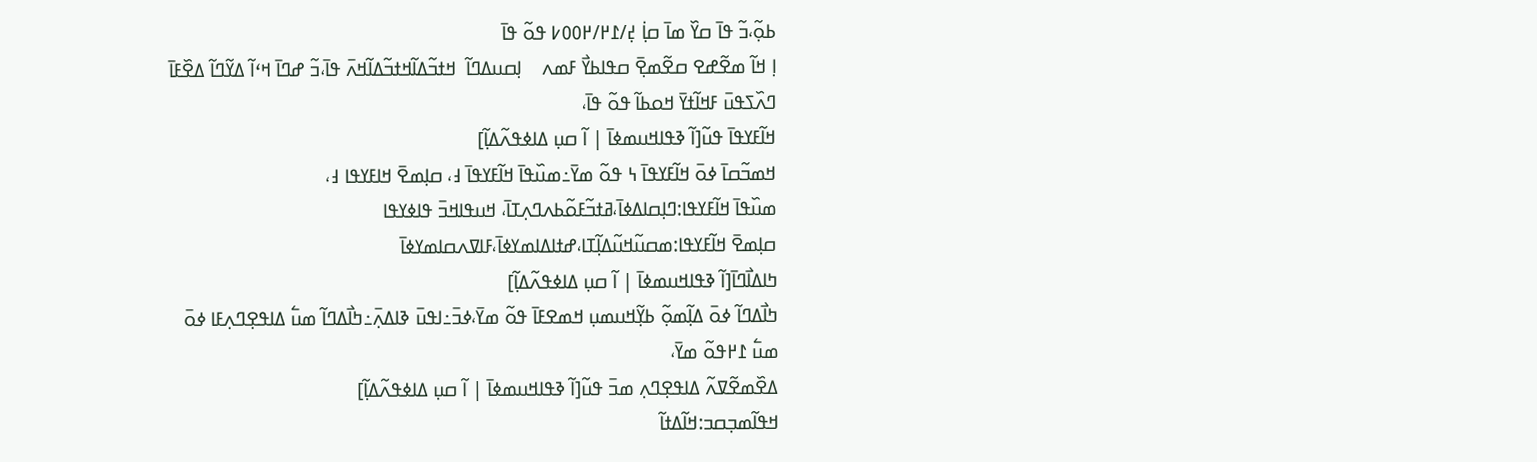ߕߋ߲߬،ߏ߬ ߟߊ߫ ߛߌ߰ ߘߊ߫ ߛߊ߲߭ ߄߲/߁߂/߂߀߀߇ ߟߋ߬ ߟߊ߫
ߊ߲ ߞߊ߬ ߘߐ߬ߝߐ ߛߐ߬ߘߐ߲߫ ߛߟߊߕߌ߯ ߓߘߍ    ߊ߲ߛߎߡߣߊ߬  ߞߙߏ߬ߡߊ߬ߞߙߏ߬ߡߊ߬ߞߍ߫ ߟߊ߫،ߏ߬ ߝߣߊ߫ ߞߵߊ߬ ߡߌ߬ߣߊ߬ ߡߐ߰ߓߊ߫ ߣߍ߰ߖߟߎ߫ ߓߞߊ߬ߙߌ߫ ߞߋߕߊ߬ ߟߋ߬ ߟߊ߫،
ߞߊ߬ߓߌߟߊ߫ ߟߎ߬[ߊ߬ ߢߟߊߞߎߘߦߊ߫ | ߊ߬ ߛߎ߲ ߡߊߦߟߍ߬ߡߊ߲߬]
ߞߘߏ߬ߛߊ߫ ߦߋ߫ ߞߊ߬ߓߌߟߊ߫ ߆ ߟߋ߬ ߘߌ߫߸ߘߎ߰ߟߊ߫ ߞߊ߬ߓߌߟߊ߫ ߃، ߛߊ߲ߘߐ߫ ߞߊߓߌߟߊ ߃،
ߘߎ߰ߟߊ߫ ߞߊ߬ߓߌߟߊ:ߣߊ߲ߛߊߡߦߊ߫،ߥߙߏ߬ߓߋ߬ߕߍߣߍ߲ߠߊ߫، ߞߎߟߊߞߏ߫ ߟߊߦߌߟߊ
ߛߊ߲ߘߐ߫ ߞߊ߬ߓߌߟߊ:ߘߛߎ߬ߞߎ߬ߡߊ߲߬ߠߊ،ߝߙߊߡߊߘߌߦߊ߫،ߓߊߜߍߛߊߘߌߦߊ߫
ߤߊߡߊ߯ߣߊ߫[ߊ߬ ߢߟߊߞߎߘߦߊ߫ | ߊ߬ ߛߎ߲ ߡߊߦߟߍ߬ߡߊ߲߬]
ߤߊ߯ߡߣߊ߬ ߦߋ߫ ߡߊ߲߬ߘߋ߲߬ ߕߌ߲߬ߞߎߘߎ߲ ߞߘߐߓߊ߫ ߟߋ߬ ߘߌ߫،ߦߏ߫߸ߊߟߎ߫ ߢߊߡߍ߲߫߸ߤߊ߯ߡߣߊ߬ ߘߎ߱ ߡߊߟߐ߲ߣߍ߲ߓߊ ߦߋ߫ ߘߎ߱ ߁߂ߟߋ߬ ߘߌ߫،
ߡߐ߰ߘߐ߬ߜߍ߬ ߡߊߟߐ߲ߣߍ߲ ߘߏ߫ ߟߎ߬[ߊ߬ ߢߟߊߞߎߘߦߊ߫ | ߊ߬ ߛߎ߲ ߡߊߦߟߍ߬ߡߊ߲߬]
ߞߟߊ߬ߘߏ߲ߛߏ:ߞߊ߬ߡߙߊ߬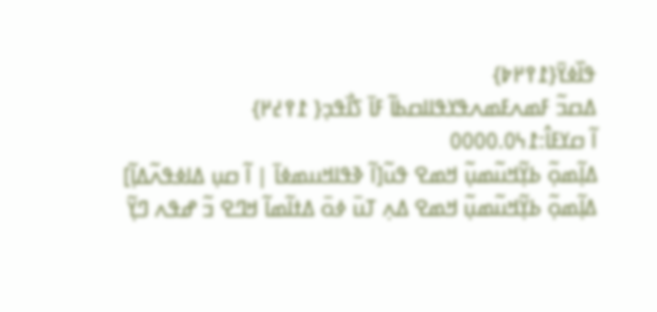ߟߊ߰ߦߌ߫{߁߉߂߈}
ߡߛߏ߬ ߓߘߍߓߘߍߟߌߟߊߊߛߕߊ߬ ߓߊ߫ ߖߊ߯ߟߏ߲{ ߁߉߄߂}
ߊ߬ ߛߌߓߊ߮:߁߆߀.߀߀߀߀
ߡߊ߲߬ߘߋ߲߬ ߕߌ߲߬ߞߎ߬ߘߎ߲߬ ߞߘߐ ߟߎ߬[ߊ߬ ߢߟߊߞߎߘߦߊ߫ | ߊ߬ ߛߎ߲ ߡߊߦߟߍ߬ߡߊ߲߬]
ߡߊ߲߬ߘߋ߲߬ ߕߌ߲߬ߞߎ߬ߘߎ߲߬ ߞߘߐ ߡߍ߲ ߠߎ߫ ߦߋ߫ ߡߙߊ߬ߘߊ߬ ߞߣߐ ߏ߬ ߝߟߍ ߣߌ߲߬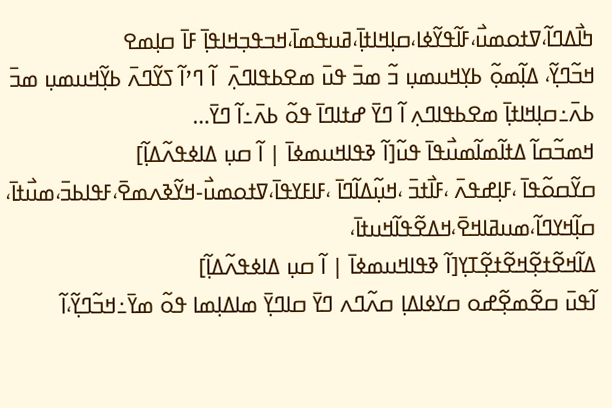ߤߊ߯ߡߣߊ߬،ߜߙߋߘߎ߯،ߓߊ߬ߟߌ߬ߦߊ،ߛߊ߲ߞߊߙߊ߲߫،ߥߎߟߘߊ߫،ߞߏߟߏ߲ߞߊߟߊ߲߫ ߓߊ߫ ߛߊ߲ߘߐ
ߞߏ߬ߣߌ߲߬، ߡߊ߲߬ߘߋ߲߬ ߕߌ߲ߞߎߘߎ߲ ߏ߬ ߘߏ߫ ߟߎ߫ ߘߐߕߟߊߣߍ߲߫  ߊ߬ ߣߴߊ߬ ߖߌ߬ߣߍ߫ ߕߌ߲߬ߞߎߘߎ߲ ߘߏ߫ ߕߍ߫߸ߛߊ߲ߞߊߙߊ߲߫ ߘߐߕߟߊߣߍ߲ ߊ߬ ߣߌ߫ ߝߙߊߣߊ߫ ߟߋ߬ ߕߍ߫߸ߊ߬ ߣߌ߫…
ߞߘߏ߬ߛߊ߬ ߡߙߊ߬ߘߊ߬ߘߎ߯ߟߊ߫ ߟߎ߬[ߊ߬ ߢߟߊߞߎߘߦߊ߫ | ߊ߬ ߛߎ߲ ߡߊߦߟߍ߬ߡߊ߲߬]
ߛߌ߬ߛߋ߬ߟߊ߫ ،ߓߊ߲ߝߟߍ߫ ،ߓߊ߯ߙߏ߫ ،ߞߎ߲߬ߡߊ߬ߣߊ߫ ،ߓߊߓߌߟߊ߫،ߜߙߋߘߎ߯-ߞߌ߬ߢߍߘߐ߫،ߓߟߊߕߏ߫،ߘߎ߯ߙߊ߫، ߛߊ߲߬ߞߌߣߊ߬،ߘߎߥߊߞߐ߫،ߞߡߐ߬ߟߊ߬ߞߎߙߊ߫،
ߡߊ߬ߞߐ߬ߙߐ߲߬ߞߐ߬ߙߐ߲߬ߠߌ߲[ߊ߬ ߢߟߊߞߎߘߦߊ߫ | ߊ߬ ߛߎ߲ ߡߊߦߟߍ߬ߡߊ߲߬]
ߊ߬ߟߎ߫ ߛߐ߬ߘߐ߲߬ߝߋ ߛߌߦߊߡߊ߲ ߛߍ߬ߣߍ ߣߌ߫ ߛߊߣߌ߲߫ ߘߊߡߊ߲ߘߊ ߟߋ߬ ߘߌ߫߸ߞߏ߬ߣߌ߲߬،ߊ߬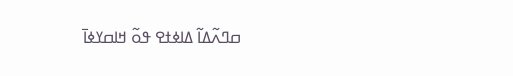ߛߣߍ߬ߡߊ߬ ߡߊߦߙߐ ߟߋ߬ ߞߊߛߌߦߊ߫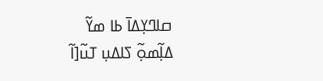ߛߊߣߌ߲ߡߊ߫ ߕߊ ߘߌ߬
ߡߊ߲߬ߘߋ߲߬ ߖߊߡߎ߲ ߠߎ߬[ߊ߬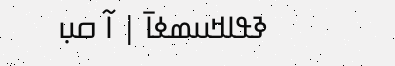ߢߟߊߞߎߘߦߊ߫ | ߊ߬ ߛߎ߲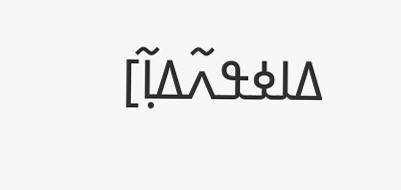ߡߊߦߟߍ߬ߡߊ߲߬]